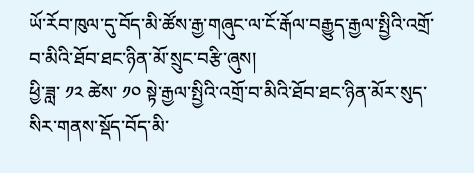ཡོ་རོབ་ཁུལ་དུ་བོད་མི་ཚོས་རྒྱ་གཞུང་ལ་ངོ་རྒོལ་བརྒྱུད་རྒྱལ་སྤྱིའི་འགྲོ་བ་མིའི་ཐོབ་ཐང་ཉིན་མོ་སྲུང་བརྩི་ཞུས།
ཕྱི་ཟླ་ ༡༢ ཚེས་ ༡༠ སྟེ་རྒྱལ་སྤྱིའི་འགྲོ་བ་མིའི་ཐོབ་ཐང་ཉིན་མོར་སུད་སིར་གནས་སྡོད་བོད་མི་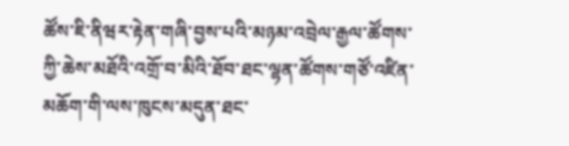ཚོས་ཇི་ནིཝར་རྟེན་གཞི་བྱས་པའི་མཉམ་འབྲེལ་རྒྱལ་ཚོགས་ཀྱི་ཆེས་མཐོའི་འགྲོ་བ་མིའི་ཐོབ་ཐང་ལྷན་ཚོགས་གཙོ་འཛིན་མཆོག་གི་ལས་ཁུངས་མདུན་ཐང་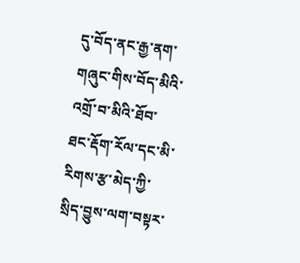དུ་བོད་ནང་རྒྱ་ནག་གཞུང་གིས་བོད་མིའི་འགྲོ་བ་མིའི་ཐོབ་ཐང་རྡོག་རོལ་དང་མི་རིགས་རྩ་མེད་ཀྱི་སྲིད་བྱུས་ལག་བསྟར་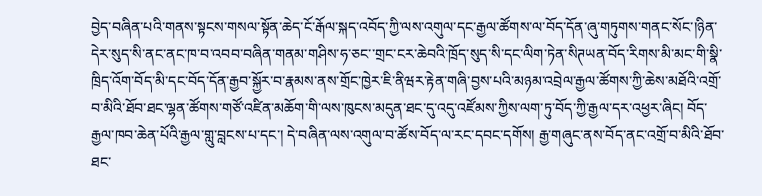བྱེད་བཞིན་པའི་གནས་སྟངས་གསལ་སྟོན་ཆེད་ངོ་རྒོལ་སྐད་འབོད་ཀྱི་ལས་འགུལ་དང་རྒྱལ་ཚོགས་ལ་བོད་དོན་ཞུ་གཏུགས་གནང་སོང་།ཉིན་དེར་སུད་སི་ནང་ནང་ཁ་བ་འབབ་བཞིན་གནམ་གཤིས་ཧ་ཅང་་གྲང་ངར་ཆེབའི་ཁྲོད་སུད་སི་དང་ལིག་ཏེན་སིཊཡན་བོད་རིགས་མི་མང་གི་སྣི་ཁྲིད་འོག་བོད་མི་དང་བོད་དོན་རྒྱབ་སྐྱོར་བ་རྣམས་ནས་གྲོང་ཁྱེར་ཇི་ནིཝར་རྟེན་གཞི་བྱས་པའི་མཉམ་འབྲེལ་རྒྱལ་ཚོགས་ཀྱི་ཆེས་མཐོའི་འགྲོ་བ་མིའི་ཐོབ་ཐང་ལྷན་ཚོགས་གཙོ་འཛིན་མཆོག་གི་ལས་ཁུངས་མདུན་ཐང་དུ་འདུ་འཛོམས་ཀྱིས་ལག་ཏུ་བོད་ཀྱི་རྒྱལ་དར་འཕྱར་ཞིང། བོད་རྒྱལ་ཁབ་ཆེན་པོའི་རྒྱལ་གླུ་བླངས་པ་དང་། དེ་བཞིན་ལས་འགུལ་བ་ཚོས་བོད་ལ་རང་དབང་དགོས། རྒྱ་གཞུང་ནས་བོད་ནང་འགྲོ་བ་མིའི་ཐོབ་ཐང་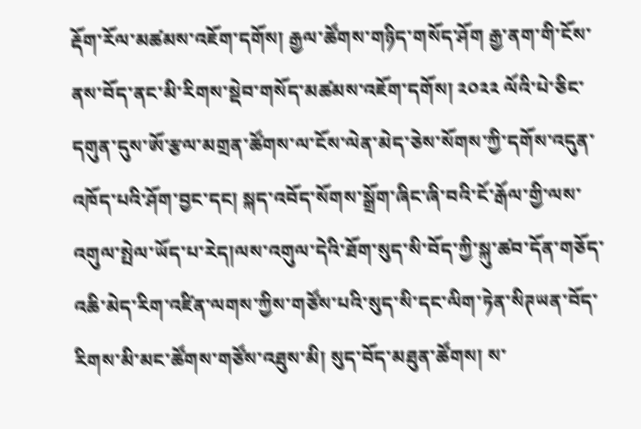རྡོག་རོལ་མཚམས་འཇོག་དགོས། རྒྱལ་ཚོགས་གཉིད་གསོད་ཤོག རྒྱ་ནག་གི་ངོས་ནས་བོད་ནང་མི་རིགས་སྡེབ་གསོད་མཚམས་འཇོག་དགོས། ༢༠༢༢ ལོའི་པེ་ཅིང་དགུན་དུས་ཨོ་རྩལ་མགྲན་ཚོགས་ལ་ངོས་ལེན་མེད་ཅེས་སོགས་ཀྱི་དགོས་འདུན་འཁོད་པའི་ཤོག་བྱང་དང། སྐད་འབོད་སོགས་སྒྲོག་ཞིང་ཞི་བའི་ངོ་རྒོལ་གྱི་ལས་འགུལ་སྤེལ་ཡོད་པ་རེད།ལས་འགུལ་དེའི་ཐོག་སུད་སི་བོད་ཀྱི་སྐུ་ཚབ་དོན་གཅོད་འཆི་མེད་རིག་འཛིན་ལགས་ཀྱིས་གཙོས་པའི་སུད་སི་དང་ལིག་ཏེན་སིཊཡན་བོད་རིགས་མི་མང་ཚོགས་གཙོས་འཐུས་མི། སུད་བོད་མཐུན་ཚོགས། ས་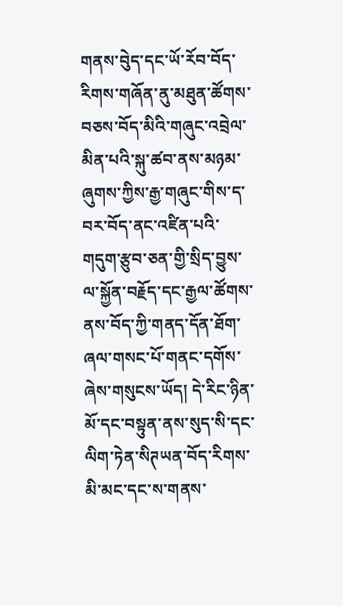གནས་བེུད་དང་ཡོ་རོབ་བོད་རིགས་གཞོན་ནུ་མཐུན་ཚོགས་བཅས་བོད་མིའི་གཞུང་འབྲེལ་མིན་པའི་སྐུ་ཚབ་ནས་མཉམ་ཞུགས་ཀྱིས་རྒྱ་གཞུང་གིས་ད་བར་བོད་ནང་འཛིན་པའི་གདུག་རྩུབ་ཅན་གྱི་སྲིད་བྱུས་ལ་སྐྱོན་བརྗོད་དང་རྒྱལ་ཚོགས་ནས་བོད་ཀྱི་གནད་དོན་ཐོག་ཞལ་གསང་པོ་གནང་དགོས་ཞེས་གསུངས་ཡོད། དེ་རིང་ཉིན་མོ་དང་བསྟུན་ནས་སུད་སི་དང་ལིག་ཏེན་སིཊཡན་བོད་རིགས་མི་མང་དང་ས་གནས་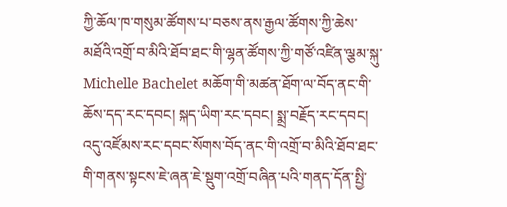ཀྱི་ཆོལ་ཁ་གསུམ་ཚོགས་པ་བཅས་ནས་རྒྱལ་ཚོགས་ཀྱི་ཆེས་མཐོའི་འགྲོ་བ་མིའི་ཐོབ་ཐང་གི་ལྷན་ཚོགས་ཀྱི་གཙོ་འཛིན་ལྕམ་སྐུ་ Michelle Bachelet མཆོག་གི་མཚན་ཐོག་ལ་བོད་ནང་གི་ཆོས་དད་རང་དབང། སྐད་ཡིག་རང་དབང། སྨྲ་བརྗོད་རང་དབང། འདུ་འཛོམས་རང་དབང་སོགས་བོད་ནང་གི་འགྲོ་བ་མིའི་ཐོབ་ཐང་གི་གནས་སྟངས་ཇེ་ཞན་ཇེ་སྡུག་འགྲོ་བཞིན་པའི་གནད་དོན་སྤྱི་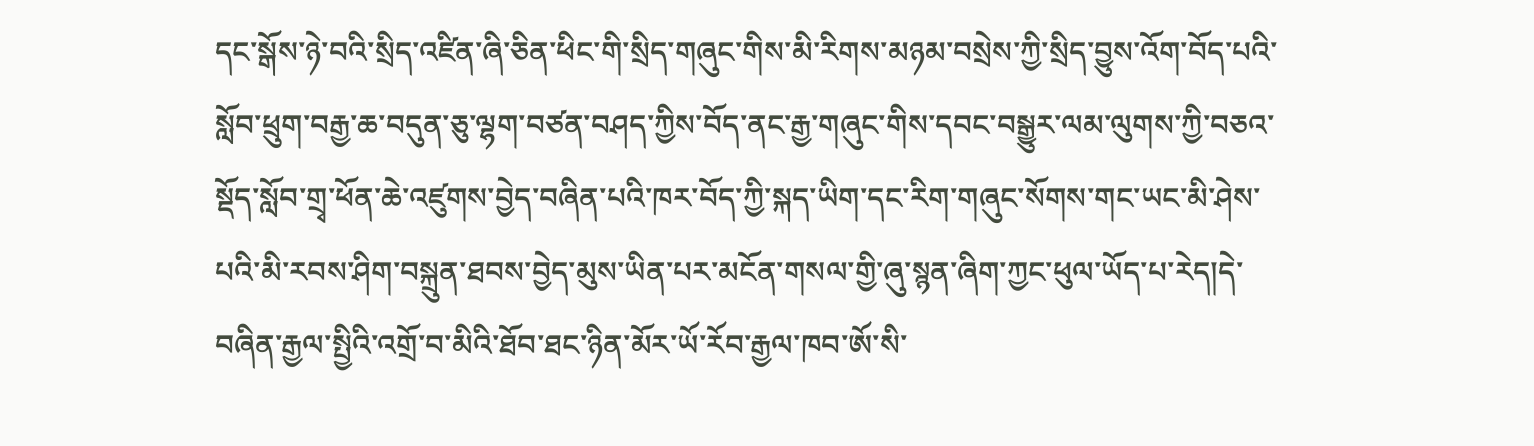དང་སྒོས་ཉེ་བའི་སྲིད་འཛིན་ཞི་ཅིན་ཕིང་གི་སྲིད་གཞུང་གིས་མི་རིགས་མཉམ་བསྲེས་ཀྱི་སྲིད་བྱུས་འོག་བོད་པའི་སློབ་ཕྲུག་བརྒྱ་ཆ་བདུན་ཅུ་ལྷག་བཙན་བཤད་ཀྱིས་བོད་ནང་རྒྱ་གཞུང་གིས་དབང་བསྒྱུར་ལམ་ལུགས་ཀྱི་བཅའ་སྡོད་སློབ་གྲྭ་ཕོན་ཆེ་འཛུགས་བྱེད་བཞིན་པའི་ཁར་བོད་ཀྱི་སྐད་ཡིག་དང་རིག་གཞུང་སོགས་གང་ཡང་མི་ཤེས་པའི་མི་རབས་ཤིག་བསྐྲུན་ཐབས་བྱེད་མུས་ཡིན་པར་མངོན་གསལ་གྱི་ཞུ་སྙན་ཞིག་ཀྱང་ཕུལ་ཡོད་པ་རེད།དེ་བཞིན་རྒྱལ་སྤྱིའི་འགྲོ་བ་མིའི་ཐོབ་ཐང་ཉིན་མོར་ཡོ་རོབ་རྒྱལ་ཁབ་ཨོ་སི་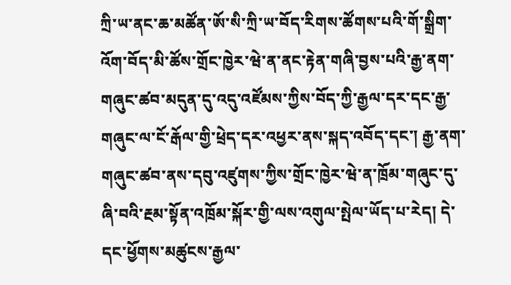ཀྲི་ཡ་ནང་ཆ་མཚོན་ཨོ་སི་ཀྲི་ཡ་བོད་རིགས་ཚོགས་པའི་གོ་སྒྲིག་འོག་བོད་མི་ཚོས་གྲོང་ཁྱེར་ཝེ་ན་ནང་རྟེན་གཞི་བྱས་པའི་རྒྱ་ནག་གཞུང་ཚབ་མདུན་དུ་འདུ་འཛོམས་ཀྱིས་བོད་ཀྱི་རྒྱལ་དར་དང་རྒྱ་གཞུང་ལ་ངོ་རྒོལ་གྱི་ཕྲེད་དར་འཕྱར་ནས་སྐད་འབོད་དང་། རྒྱ་ནག་གཞུང་ཚབ་ནས་དབུ་འཛུགས་ཀྱིས་གྲོང་ཁྱེར་ཝེ་ན་ཁྲོམ་གཞུང་དུ་ཞི་བའི་རྔམ་སྟོན་འཁྲོམ་སྐོར་གྱི་ལས་འགུལ་སྤེལ་ཡོད་པ་རེད། དེ་དང་ཕྱོགས་མཚུངས་རྒྱལ་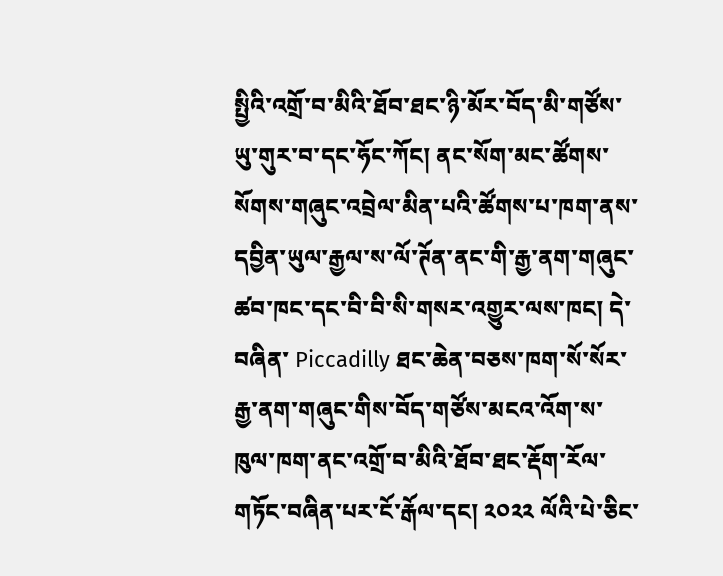སྤྱིའི་འགྲོ་བ་མིའི་ཐོབ་ཐང་ཉི་མོར་བོད་མི་གཙོས་ཡུ་གུར་བ་དང་ཧོང་ཀོང། ནང་སོག་མང་ཚོགས་སོགས་གཞུང་འབྲེལ་མིན་པའི་ཚོགས་པ་ཁག་ནས་དབྱིན་ཡུལ་རྒྱལ་ས་ལོ་ཊོན་ནང་གི་རྒྱ་ནག་གཞུང་ཚབ་ཁང་དང་བི་བི་སི་གསར་འགྱུར་ལས་ཁང། དེ་བཞིན་ Piccadilly ཐང་ཆེན་བཅས་ཁག་སོ་སོར་རྒྱ་ནག་གཞུང་གིས་བོད་གཙོས་མངའ་འོག་ས་ཁུལ་ཁག་ནང་འགྲོ་བ་མིའི་ཐོབ་ཐང་རྡོག་རོལ་གཏོང་བཞིན་པར་ངོ་རྒོལ་དང། ༢༠༢༢ ལོའི་པེ་ཅིང་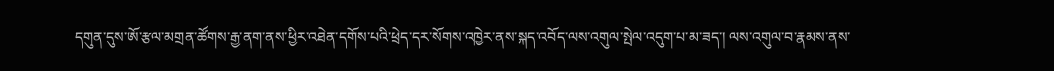དགུན་དུས་ཨོ་རྩལ་མགྲན་ཚོགས་རྒྱ་ནག་ནས་ཕྱིར་འཐེན་དགོས་པའི་ཕྲེད་དར་སོགས་འཁྱེར་ནས་སྐད་འབོད་ལས་འགུལ་སྤེལ་འདུག་པ་མ་ཟད་། ལས་འགུལ་བ་རྣམས་ནས་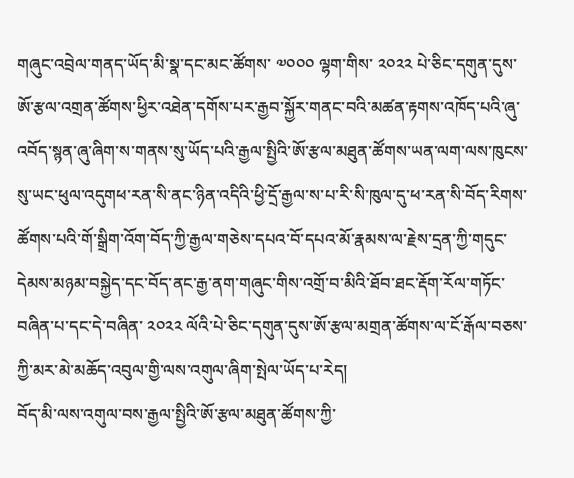གཞུང་འབྲེལ་གནད་ཡོད་མི་སྣ་དང་མང་ཚོགས་ ༧༠༠༠ ལྷག་གིས་ ༢༠༢༢ པེ་ཅིང་དགུན་དུས་ཨོ་རྩལ་འགྲན་ཚོགས་ཕྱིར་འཐེན་དགོས་པར་རྒྱབ་སྐྱོར་གནང་བའི་མཚན་རྟགས་འཁོད་པའི་ཞུ་འབོད་སྙན་ཞུ་ཞིག་ས་གནས་སུ་ཡོད་པའི་རྒྱལ་སྤྱིའི་ཨོ་རྩལ་མཐུན་ཚོགས་ཡན་ལག་ལས་ཁུངས་སུ་ཡང་ཕུལ་འདུགཕ་རན་སི་ནང་ཉིན་འདིའི་ཕྱི་དྲོ་རྒྱལ་ས་པ་རི་སི་ཁུལ་དུ་ཕ་རན་སི་བོད་རིགས་ཚོགས་པའི་གོ་སྒྲིག་འོག་བོད་ཀྱི་རྒྱལ་གཅེས་དཔའ་བོ་དཔའ་མོ་རྣམས་ལ་རྗེས་དྲན་ཀྱི་གདུང་དེམས་མཉམ་བསྐྱེད་དང་བོད་ནང་རྒྱ་ནག་གཞུང་གིས་འགྲོ་བ་མིའི་ཐོབ་ཐང་རྡོག་རོལ་གཏོང་བཞིན་པ་དང་དེ་བཞིན་ ༢༠༢༢ ལོའི་པེ་ཅིང་དགུན་དུས་ཨོ་རྩལ་མགྲན་ཚོགས་ལ་ངོ་རྒོལ་བཅས་ཀྱི་མར་མེ་མཆོད་འབུལ་གྱི་ལས་འགུལ་ཞིག་སྤེལ་ཡོད་པ་རེད།
བོད་མི་ལས་འགུལ་བས་རྒྱལ་སྤྱིའི་ཨོ་རྩལ་མཐུན་ཚོགས་ཀྱི་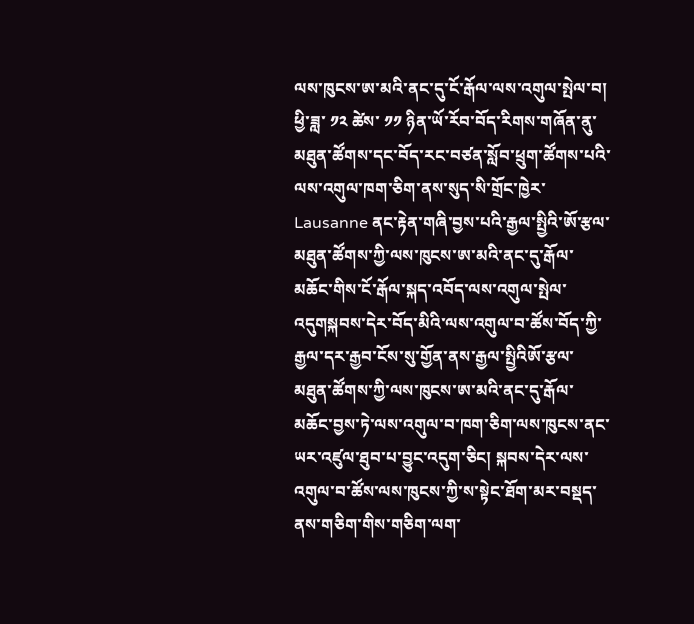ལས་ཁུངས་ཨ་མའི་ནང་དུ་ངོ་རྒོལ་ལས་འགུལ་སྤེལ་བ།
ཕྱི་ཟླ་ ༡༢ ཚེས་ ༡༡ ཉིན་ཡོ་རོབ་བོད་རིགས་གཞོན་ནུ་མཐུན་ཚོགས་དང་བོད་རང་བཙན་སློབ་ཕྲུག་ཚོགས་པའི་ལས་འགུལ་ཁག་ཅིག་ནས་སུད་སི་གྲོང་ཁྱེར་ Lausanne ནང་རྟེན་གཞི་བྱས་པའི་རྒྱལ་སྤྱིའི་ཨོ་རྩལ་མཐུན་ཚོགས་ཀྱི་ལས་ཁུངས་ཨ་མའི་ནང་དུ་རྒོལ་མཆོང་གིས་ངོ་རྒོལ་སྐད་འབོད་ལས་འགུལ་སྤེལ་འདུགསྐབས་དེར་བོད་མིའི་ལས་འགུལ་བ་ཚོས་བོད་ཀྱི་རྒྱལ་དར་རྒྱབ་ངོས་སུ་གྱོན་ནས་རྒྱལ་སྤྱིའིཨོ་རྩལ་མཐུན་ཚོགས་ཀྱི་ལས་ཁུངས་ཨ་མའི་ནང་དུ་རྒོལ་མཆོང་བྱས་ཏེ་ལས་འགུལ་བ་ཁག་ཅིག་ལས་ཁུངས་ནང་ཡར་འཛུལ་ཐུབ་པ་བྱུང་འདུག་ཅིང། སྐབས་དེར་ལས་འགུལ་བ་ཚོས་ལས་ཁུངས་ཀྱི་ས་སྟེང་ཐོག་མར་བསྡད་ནས་གཅིག་གིས་གཅིག་ལག་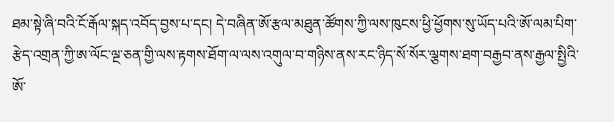ཐམ་སྟེ་ཞི་བའི་ངོ་རྒོལ་སྐད་འབོད་བྱས་པ་དང། དེ་བཞིན་ཨོ་རྩལ་མཐུན་ཚོགས་ཀྱི་ལས་ཁུངས་ཕྱི་ཕྱོགས་སུ་ཡོད་པའི་ཨོ་ལམ་པིག་རྩེད་འགྲན་ཀྱི་ཨ་ལོང་ལྔ་ཅན་གྱི་ལས་རྟགས་ཐོག་ལ་ལས་འགུལ་བ་གཉིས་ནས་རང་ཉིད་སོ་སོར་ལྕགས་ཐག་བརྒྱབ་ནས་རྒྱལ་སྤྱིའི་ཨོ་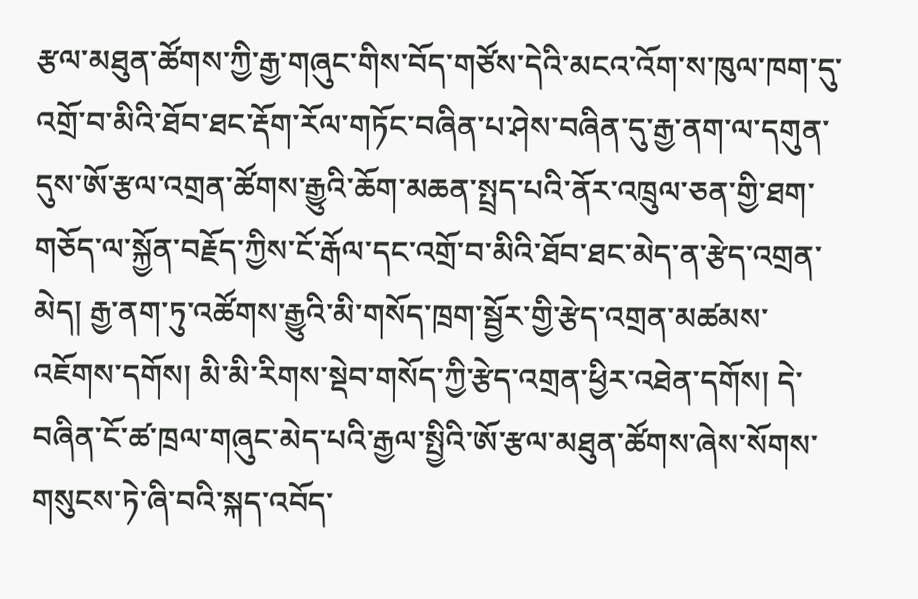རྩལ་མཐུན་ཚོགས་ཀྱི་རྒྱ་གཞུང་གིས་བོད་གཙོས་དེའི་མངའ་འོག་ས་ཁུལ་ཁག་དུ་འགྲོ་བ་མིའི་ཐོབ་ཐང་རྡོག་རོལ་གཏོང་བཞིན་པ་ཤེས་བཞིན་དུ་རྒྱ་ནག་ལ་དགུན་དུས་ཨོ་རྩལ་འགྲན་ཚོགས་རྒྱུའི་ཆོག་མཆན་སྤྲད་པའི་ནོར་འཁྲུལ་ཅན་གྱི་ཐག་གཅོད་ལ་སྐྱོན་བརྗོད་ཀྱིས་ངོ་རྒོལ་དང་འགྲོ་བ་མིའི་ཐོབ་ཐང་མེད་ན་རྩེད་འགྲན་མེད། རྒྱ་ནག་ཏུ་འཚོགས་རྒྱུའི་མི་གསོད་ཁྲག་སྦྱོར་གྱི་རྩེད་འགྲན་མཚམས་འཇོགས་དགོས། མི་མི་རིགས་སྡེབ་གསོད་ཀྱི་རྩེད་འགྲན་ཕྱིར་འཐེན་དགོས། དེ་བཞིན་ངོ་ཚ་ཁྲལ་གཞུང་མེད་པའི་རྒྱལ་སྤྱིའི་ཨོ་རྩལ་མཐུན་ཚོགས་ཞེས་སོགས་གསུངས་ཏེ་ཞི་བའི་སྐད་འབོད་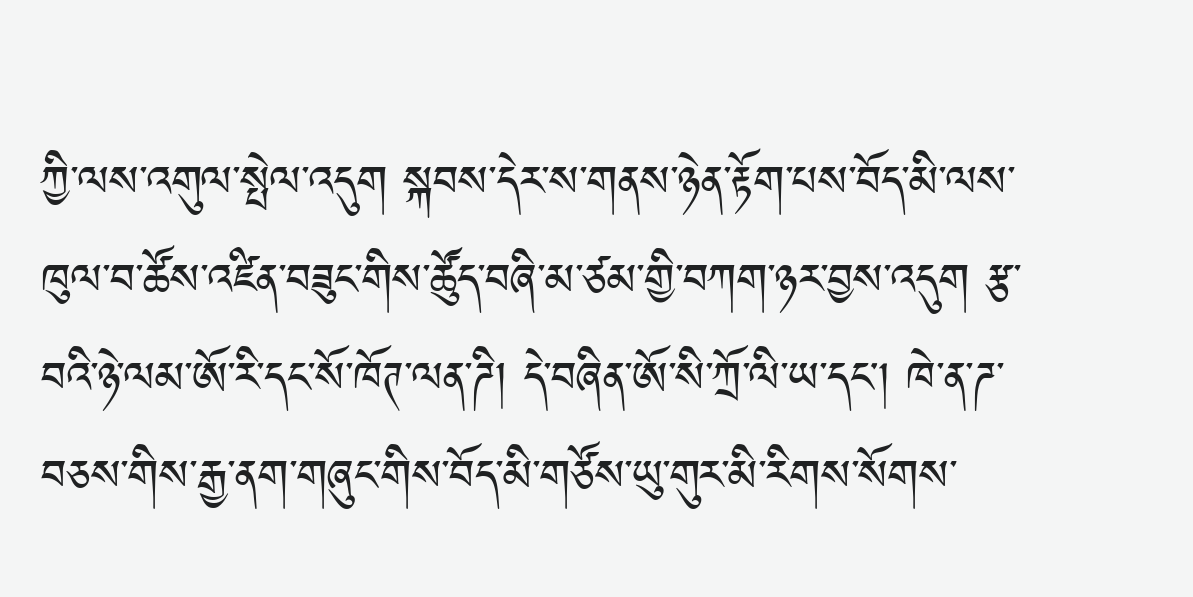ཀྱི་ལས་འགུལ་སྤེལ་འདུག སྐབས་དེར་ས་གནས་ཉེན་རྟོག་པས་བོད་མི་ལས་ཁུལ་བ་ཚོས་འཛིན་བཟུང་གིས་ཚོུད་བཞི་མ་ཙམ་གྱི་བཀག་ཉར་བྱས་འདུག རྩ་བའི་ཉེ་ལམ་ཨོ་རི་དང་སོ་ཁོཊ་ལན་ཌི། དེ་བཞིན་ཨོ་སི་ཀྲོ་ལི་ཡ་དང། ཁེ་ན་ཌ་བཅས་གིས་རྒྱ་ནག་གཞུང་གིས་བོད་མི་གཙོས་ཡུ་གུར་མི་རིགས་སོགས་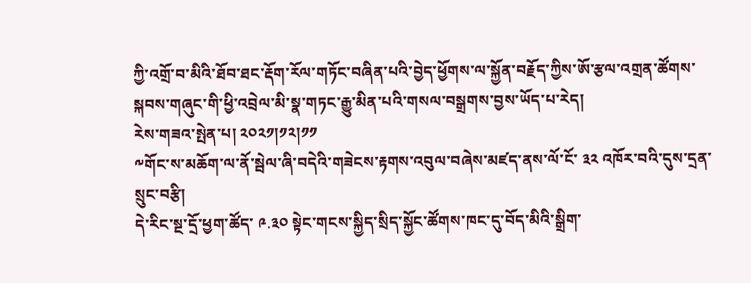ཀྱི་འགྲོ་བ་མིའི་ཐོབ་ཐང་རྡོག་རོལ་གཏོང་བཞིན་པའི་བྱེད་ཕྱོགས་ལ་སྐྱོན་བརྗོད་ཀྱིས་ཨོ་རྩལ་འགྲན་ཚོགས་སྐབས་གཞུང་གི་ཕྱི་འབྲེལ་མི་སྣ་གཏང་རྒྱུ་མིན་པའི་གསལ་བསྒྲགས་བྱས་ཡོད་པ་རེད།
རེས་གཟའ་སྤེན་པ། ༢༠༢༡།༡༢།༡༡
༸གོང་ས་མཆོག་ལ་ནོ་སྦེལ་ཞི་བདེའི་གཟེངས་རྟགས་འབུལ་བཞེས་མཛད་ནས་ལོ་ངོ་ ༣༢ འཁོར་བའི་དུས་དྲན་སྲུང་བརྩི།
དེ་རིང་སྔ་དྲོ་ཕྱག་ཚོད་ ༩.༣༠ སྟེང་གངས་སྐྱིད་སྲིད་སྐྱོང་ཚོགས་ཁང་དུ་བོད་མིའི་སྒྲིག་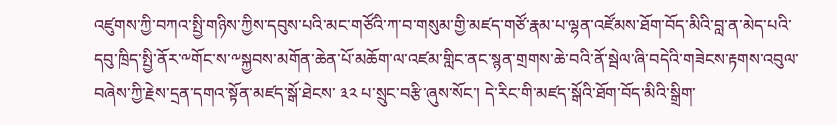འཛུགས་ཀྱི་བཀའ་སྤྱི་གཉིས་ཀྱིས་དབུས་པའི་མང་གཙོའི་ཀ་བ་གསུམ་གྱི་མཛད་གཙོ་རྣམ་པ་ལྷན་འཛོམས་ཐོག་བོད་མིའི་བླ་ན་མེད་པའི་དབུ་ཁྲིད་སྤྱི་ནོར་༸གོང་ས་༸སྐྱབས་མགོན་ཆེན་པོ་མཆོག་ལ་འཛམ་གླིང་ནང་སྙན་གྲགས་ཆེ་བའི་ནོ་སྦེལ་ཞི་བདེའི་གཟེངས་རྟགས་འབུལ་བཞེས་ཀྱི་རྗེས་དྲན་དགའ་སྟོན་མཛད་སྒོ་ཐེངས་ ༣༢ པ་སྲུང་བརྩི་ཞུས་སོང་། དེ་རིང་གི་མཛད་སྒོའི་ཐོག་བོད་མིའི་སྒྲིག་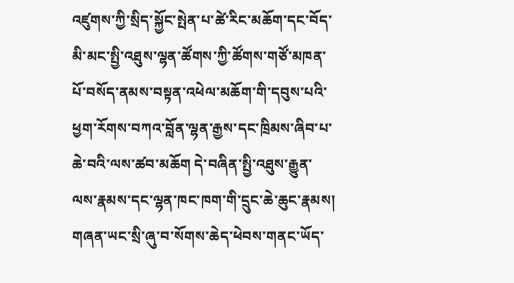འཛུགས་ཀྱི་སྲིད་སྐྱོང་སྤེན་པ་ཚེ་རིང་མཆོག་དང་བོད་མི་མང་སྤྱི་འཐུས་ལྷན་ཚོགས་ཀྱི་ཚོགས་གཙོ་མཁན་པོ་བསོད་ནམས་བསྟན་འཕེལ་མཆོག་གི་དབུས་པའི་ཕྱག་རོགས་བཀའ་བློན་ལྷན་རྒྱས་དང་ཁྲིམས་ཞིབ་པ་ཆེ་བའི་ལས་ཚབ་མཆོག དེ་བཞིན་སྤྱི་འཐུས་རྒྱུན་ལས་རྣམས་དང་ལྷན་ཁང་ཁག་གི་དྲུང་ཆེ་ཆུང་རྣམས། གཞན་ཡང་སྲི་ཞུ་བ་སོགས་ཆེད་ཕེབས་གནང་ཡོད་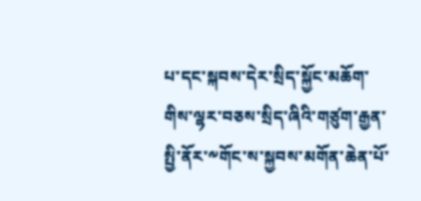པ་དང་སྐབས་དེར་སྲིད་སྐྱོང་མཆོག་གིས་ལྷར་བཅས་སྲིད་ཞིའི་གཙུག་རྒྱན་སྤྱི་ནོར་༸གོང་ས་སྐྱབས་མགོན་ཆེན་པོ་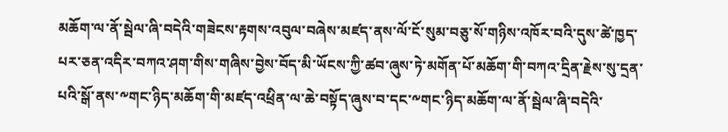མཆོག་ལ་ནོ་སྦེལ་ཞི་བདེའི་གཟེངས་རྟགས་འབུལ་བཞེས་མཛད་ནས་ལོ་ངོ་སུམ་བཅུ་སོ་གཉིས་འཁོར་བའི་དུས་ཚེ་ཁྱད་པར་ཅན་འདིར་བཀའ་ཤག་གིས་གཞིས་བྱེས་བོད་མི་ཡོངས་ཀྱི་ཚབ་ཞུས་ཏེ་མགོན་པོ་མཆོག་གི་བཀའ་དྲིན་རྗེས་སུ་དྲན་པའི་སྒོ་ནས་༸གང་ཉིད་མཆོག་གི་མཛད་འཕྲིན་ལ་ཆེ་བསྟོད་ཞུས་བ་དང་༸གང་ཉིད་མཆོག་ལ་ནོ་སྦེལ་ཞི་བདེའི་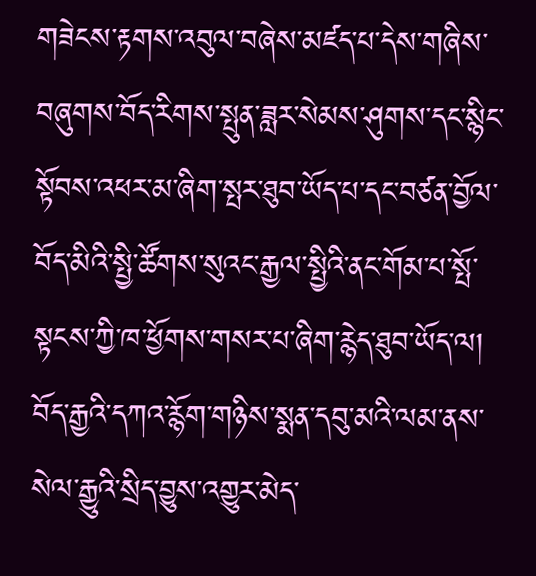གཟེངས་རྟགས་འབུལ་བཞེས་མཛད་པ་དེས་གཞིས་བཞུགས་བོད་རིགས་སྤུན་ཟླར་སེམས་ཤུགས་དང་སྙིང་སྟོབས་འཕར་མ་ཞིག་སྤར་ཐུབ་ཡོད་པ་དང་བཙན་བྱོལ་བོད་མིའི་སྤྱི་ཚོགས་སུའང་རྒྱལ་སྤྱིའི་ནང་གོམ་པ་སྤོ་སྟངས་ཀྱི་ཁ་ཕྱོགས་གསར་པ་ཞིག་རྙེད་ཐུབ་ཡོད་ལ། བོད་རྒྱའི་དཀའ་རྙོག་གཉིས་སྨན་དབུ་མའི་ལམ་ནས་སེལ་རྒྱུའི་སྲིད་བྱུས་འགྱུར་མེད་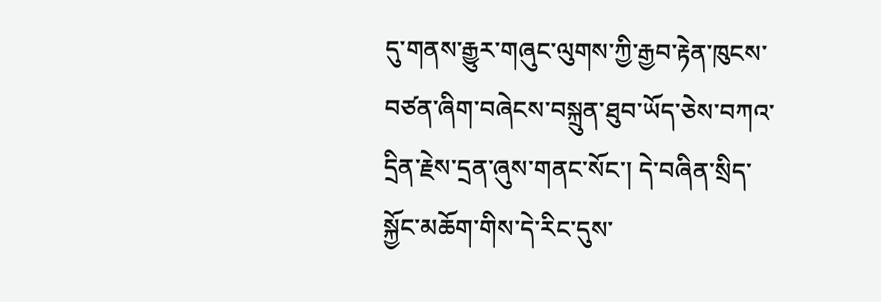དུ་གནས་རྒྱུར་གཞུང་ལུགས་ཀྱི་རྒྱབ་རྟེན་ཁུངས་བཙན་ཞིག་བཞེངས་བསྐྲུན་ཐུབ་ཡོད་ཅེས་བཀའ་དྲིན་རྗེས་དྲན་ཞུས་གནང་སོང་། དེ་བཞིན་སྲིད་སྐྱོང་མཆོག་གིས་དེ་རིང་དུས་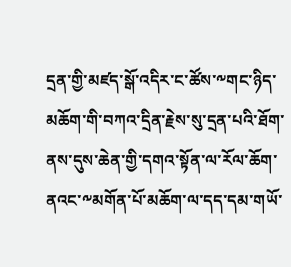དྲན་གྱི་མཛད་སྒོ་འདིར་ང་ཚོས་༸གང་ཉིད་མཆོག་གི་བཀའ་དྲིན་རྗེས་སུ་དྲན་པའི་ཐོག་ནས་དུས་ཆེན་གྱི་དགའ་སྟོན་ལ་རོལ་ཆོག་ནའང་༸མགོན་པོ་མཆོག་ལ་དད་དམ་གཡོ་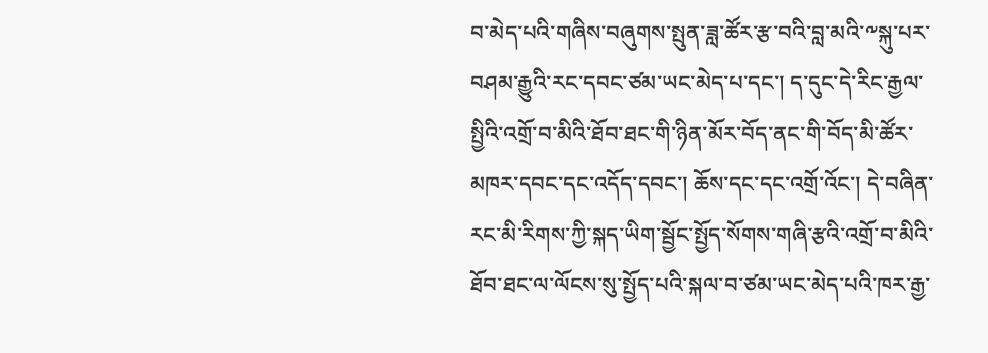བ་མེད་པའི་གཞིས་བཞུགས་སྤུན་ཟླ་ཚོར་རྩ་བའི་བླ་མའི་༸སྐུ་པར་བཤམ་རྒྱུའི་རང་དབང་ཙམ་ཡང་མེད་པ་དང་། ད་དུང་དེ་རིང་རྒྱལ་སྤྱིའི་འགྲོ་བ་མིའི་ཐོབ་ཐང་གི་ཉིན་མོར་བོད་ནང་གི་བོད་མི་ཚོར་མཁར་དབང་དང་འདོད་དབང་། ཆོས་དང་དང་འགྲོ་འོང་། དེ་བཞིན་རང་མི་རིགས་ཀྱི་སྐད་ཡིག་སྦྱོང་སྤྱོད་སོགས་གཞི་རྩའི་འགྲོ་བ་མིའི་ཐོབ་ཐང་ལ་ལོངས་སུ་སྤྱོད་པའི་སྐལ་བ་ཙམ་ཡང་མེད་པའི་ཁར་རྒྱ་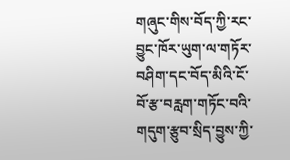གཞུང་གིས་བོད་ཀྱི་རང་བྱུང་ཁོར་ཡུག་ལ་གཏོར་བཤིག་དང་བོད་མིའི་ངོ་བོ་རྩ་བརླག་གཏོང་བའི་གདུག་རྩུབ་སྲིད་བྱུས་ཀྱི་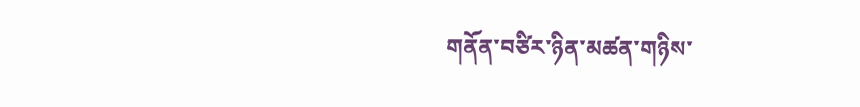གནོན་བཙིར་ཉིན་མཚན་གཉིས་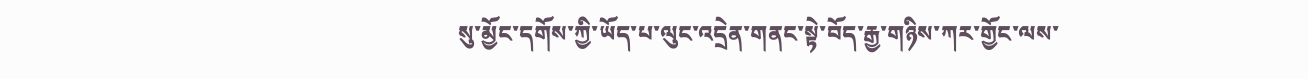སུ་མྱོང་དགོས་ཀྱི་ཡོད་པ་ལུང་འདྲེན་གནང་སྟེ་བོད་རྒྱ་གཉིས་ཀར་གྱོང་ལས་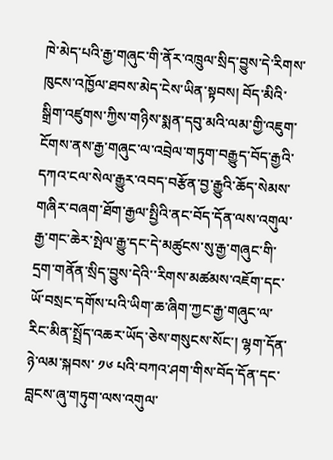ཁེ་མེད་པའི་རྒྱ་གཞུང་གི་ནོར་འཁྲུལ་སྲིད་བྱུས་དེ་རིགས་ཁུངས་འཁྱོལ་ཐབས་མེད་ངེས་ཡིན་སྟབས། བོད་མིའི་སྒྲིག་འཛུགས་ཀྱིས་གཉིས་སྨན་དབུ་མའི་ལམ་གྱི་འཇུག་ངོགས་ནས་རྒྱ་གཞུང་ལ་འབྲེལ་གཏུག་བརྒྱུད་བོད་རྒྱའི་དཀའ་ངལ་སེལ་རྒྱུར་འབད་བརྩོན་བྱ་རྒྱུའི་ཆོད་སེམས་གཞིར་བཞག་ཐོག་རྒྱལ་སྤྱིའི་ནང་བོད་དོན་ལས་འགུལ་རྒྱ་གང་ཆེར་སྤེལ་རྒྱུ་དང་དེ་མཚུངས་སུ་རྒྱ་གཞུང་གི་དྲག་གནོན་སྲིད་བྱུས་དེའི་་རིགས་མཚམས་འཇོག་དང་ཡོ་བསྲང་དགོས་པའི་ཡིག་ཆ་ཞིག་ཀྱང་རྒྱ་གཞུང་ལ་རིང་མིན་སྤྲོད་འཆར་ཡོད་ཅེས་གསུངས་སོང་། ལྷག་དོན་ཉེ་ལམ་སྐབས་ ༡༦ པའི་བཀའ་ཤག་གིས་བོད་དོན་དང་བླངས་ཞུ་གཏུག་ལས་འགུལ་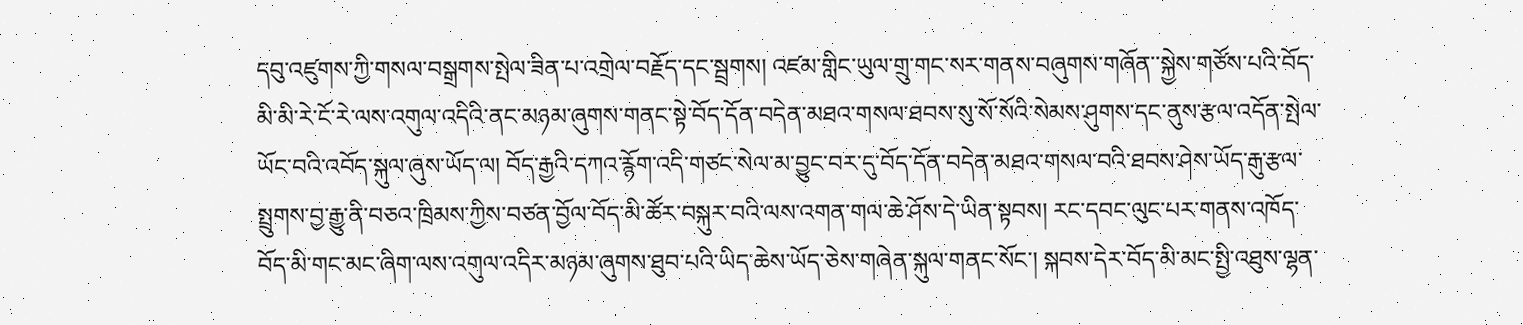དབུ་འཛུགས་ཀྱི་གསལ་བསྒྲགས་སྤེལ་ཟིན་པ་འགྲེལ་བརྗོད་དང་སྦྲགས། འཛམ་གླིང་ཡུལ་གྲུ་གང་སར་གནས་བཞུགས་གཞོན་་སྐྱེས་གཙོས་པའི་བོད་མི་མི་རེ་ངོ་རེ་ལས་འགུལ་འདིའི་ནང་མཉམ་ཞུགས་གནང་སྟེ་བོད་དོན་བདེན་མཐའ་གསལ་ཐབས་སུ་སོ་སོའི་སེམས་ཤུགས་དང་ནུས་རྩལ་འདོན་སྤེལ་ཡོང་བའི་འབོད་སྐུལ་ཞུས་ཡོད་ལ། བོད་རྒྱའི་དཀའ་རྙོག་འདི་གཙང་སེལ་མ་བྱུང་བར་དུ་བོད་དོན་བདེན་མཐའ་གསལ་བའི་ཐབས་ཤེས་ཡོད་རྒུ་རྩལ་སྤྲུགས་བྱ་རྒྱུ་ནི་བཅའ་ཁྲིམས་ཀྱིས་བཙན་བྱོལ་བོད་མི་ཚོར་བསྐུར་བའི་ལས་འགན་གལ་ཆེ་ཤོས་དེ་ཡིན་སྟབས། རང་དབང་ལུང་པར་གནས་འཁོད་བོད་མི་གང་མང་ཞིག་ལས་འགུལ་འདིར་མཉམ་ཞུགས་ཐུབ་པའི་ཡིད་ཆེས་ཡོད་ཅེས་གཞེན་སྐུལ་གནང་སོང་། སྐབས་དེར་བོད་མི་མང་སྤྱི་འཐུས་ལྷན་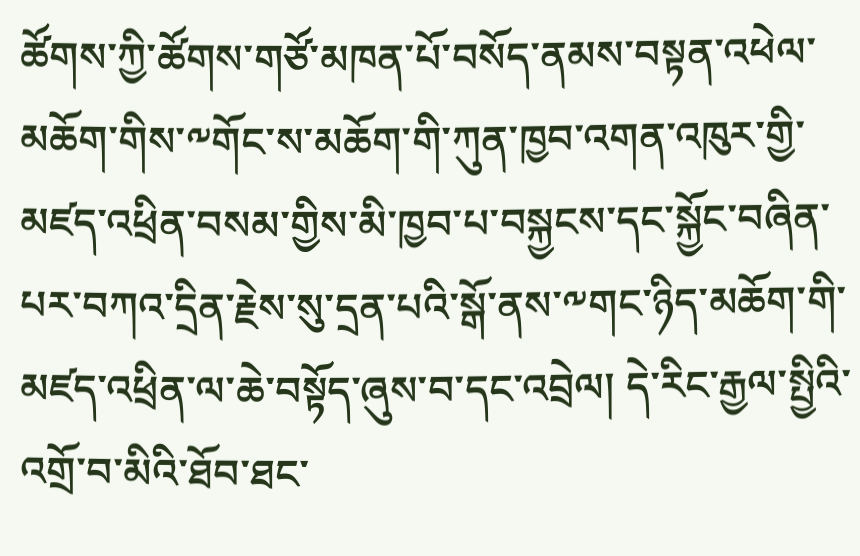ཚོགས་ཀྱི་ཚོགས་གཙོ་མཁན་པོ་བསོད་ནམས་བསྟན་འཕེལ་མཆོག་གིས་༸གོང་ས་མཆོག་གི་ཀུན་ཁྱབ་འགན་འཁུར་གྱི་མཛད་འཕྲིན་བསམ་གྱིས་མི་ཁྱབ་པ་བསྐྱངས་དང་སྐྱོང་བཞིན་པར་བཀའ་དྲིན་རྗེས་སུ་དྲན་པའི་སྒོ་ནས་༸གང་ཉིད་མཆོག་གི་མཛད་འཕྲིན་ལ་ཆེ་བསྟོད་ཞུས་བ་དང་འབྲེལ། དེ་རིང་རྒྱལ་སྤྱིའི་འགྲོ་བ་མིའི་ཐོབ་ཐང་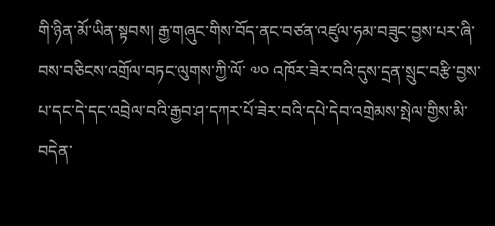གི་ཉིན་མོ་ཡིན་སྟབས། རྒྱ་གཞུང་གིས་བོད་ནང་བཙན་འཛུལ་ཧམ་བཟུང་བྱས་པར་ཞི་བས་བཅིངས་འགྲོལ་བཏང་ལུགས་ཀྱི་ལོ་ ༧༠ འཁོར་ཟེར་བའི་དུས་དྲན་སྲུང་བརྩི་བྱས་པ་དང་དེ་དང་འབྲེལ་བའི་རྒྱབ་ཤ་དཀར་པོ་ཟེར་བའི་དཔེ་དེབ་འགྲེམས་སྤེལ་གྱིས་མི་བདེན་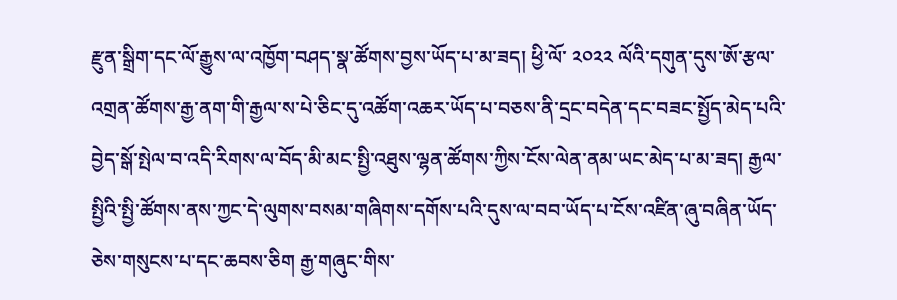རྫུན་སྒྲིག་དང་ལོ་རྒྱུས་ལ་འཁྱོག་བཤད་སྣ་ཚོགས་བྱས་ཡོད་པ་མ་ཟད། ཕྱི་ལོ་ ༢༠༢༢ ལོའི་དགུན་དུས་ཨོ་རྩལ་འགྲན་ཚོགས་རྒྱ་ནག་གི་རྒྱལ་ས་པེ་ཅིང་དུ་འཚོག་འཆར་ཡོད་པ་བཅས་ནི་དྲང་བདེན་དང་བཟང་སྤྱོད་མེད་པའི་བྱེད་སྒོ་སྤེལ་བ་འདི་རིགས་ལ་བོད་མི་མང་སྤྱི་འཐུས་ལྷན་ཚོགས་ཀྱིས་ངོས་ལེན་ནམ་ཡང་མེད་པ་མ་ཟད། རྒྱལ་སྤྱིའི་སྤྱི་ཚོགས་ནས་ཀྱང་དེ་ལུགས་བསམ་གཞིགས་དགོས་པའི་དུས་ལ་བབ་ཡོད་པ་ངོས་འཛིན་ཞུ་བཞིན་ཡོད་ཅེས་གསུངས་པ་དང་ཆབས་ཅིག རྒྱ་གཞུང་གིས་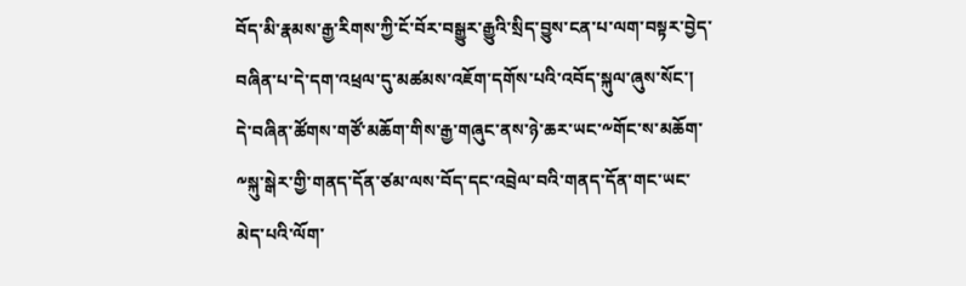བོད་མི་རྣམས་རྒྱ་རིགས་ཀྱི་ངོ་བོར་བསྒྱུར་རྒྱུའི་སྲིད་བྱུས་ངན་པ་ལག་བསྟར་བྱེད་བཞིན་པ་དེ་དག་འཕྲལ་དུ་མཚམས་འཇོག་དགོས་པའི་འབོད་སྐུལ་ཞུས་སོང་། དེ་བཞིན་ཚོགས་གཙོ་མཆོག་གིས་རྒྱ་གཞུང་ནས་ཉེ་ཆར་ཡང་༸གོང་ས་མཆོག་༸སྐུ་སྒེར་གྱི་གནད་དོན་ཙམ་ལས་བོད་དང་འབྲེལ་བའི་གནད་དོན་གང་ཡང་མེད་པའི་ལོག་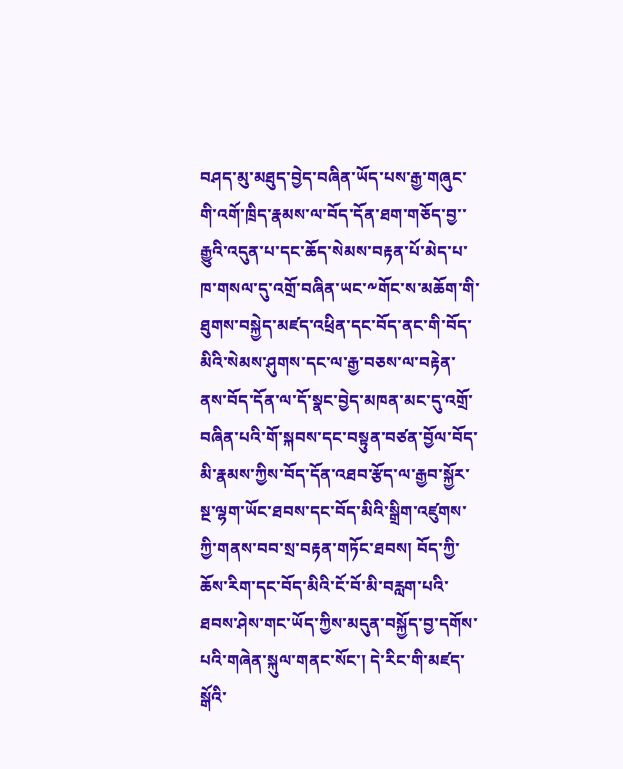བཤད་མུ་མཐུད་བྱེད་བཞིན་ཡོད་པས་རྒྱ་གཞུང་གི་འགོ་ཁྲིད་རྣམས་ལ་བོད་དོན་ཐག་གཅོད་བྱ་་རྒྱུའི་འདུན་པ་དང་ཆོད་སེམས་བརྟན་པོ་མེད་པ་ཁ་གསལ་དུ་འགྲོ་བཞིན་ཡང་༸གོང་ས་མཆོག་གི་ཐུགས་བསྐྱེད་མཛད་འཕྲིན་དང་བོད་ནང་གི་བོད་མིའི་སེམས་ཤུགས་དང་ལ་རྒྱ་བཅས་ལ་བརྟེན་ནས་བོད་དོན་ལ་དོ་སྣང་བྱེད་མཁན་མང་དུ་འགྲོ་བཞིན་པའི་གོ་སྐབས་དང་བསྟུན་བཙན་བྱོལ་བོད་མི་རྣམས་ཀྱིས་བོད་དོན་འཐབ་རྩོད་ལ་རྒྱབ་སྐྱོར་སྔ་ལྷག་ཡོང་ཐབས་དང་བོད་མིའི་སྒྲིག་འཛུགས་ཀྱི་གནས་བབ་སྲ་བརྟན་གཏོང་ཐབས། བོད་ཀྱི་ཆོས་རིག་དང་བོད་མིའི་ངོ་བོ་མི་བརླག་པའི་ཐབས་ཤེས་གང་ཡོད་ཀྱིས་མདུན་བསྐྱོད་བྱ་དགོས་པའི་གཞེན་སྐུལ་གནང་སོང་། དེ་རིང་གི་མཛད་སྒོའི་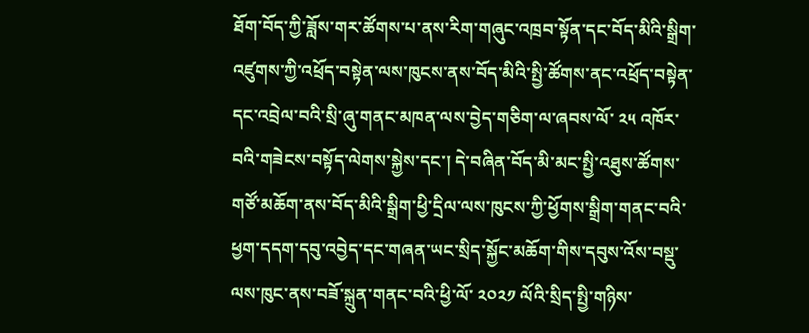ཐོག་བོད་ཀྱི་ཟློས་གར་ཚོགས་པ་ནས་རིག་གཞུང་འཁྲབ་སྟོན་དང་བོད་མིའི་སྒྲིག་འཛུགས་ཀྱི་འཕྲོད་བསྟེན་ལས་ཁུངས་ནས་བོད་མིའི་སྤྱི་ཚོགས་ནང་འཕྲོད་བསྟེན་དང་འབྲེལ་བའི་སྲི་ཞུ་གནང་མཁན་ལས་བྱེད་གཅིག་ལ་ཞབས་ལོ་ ༢༥ འཁོར་བའི་གཟེངས་བསྟོད་ལེགས་སྐྱེས་དང་། དེ་བཞིན་བོད་མི་མང་སྤྱི་འཐུས་ཚོགས་གཙོ་མཆོག་ནས་བོད་མིའི་སྒྲིག་ཕྱི་དྲིལ་ལས་ཁུངས་ཀྱི་ཕྱོགས་སྒྲིག་གནང་བའི་ཕྱག་དདག་དབུ་འབྱེད་དང་གཞན་ཡང་སྲིད་སྐྱོང་མཆོག་གིས་དབུས་འོས་བསྡུ་ལས་ཁུང་ནས་བཟོ་སྐྲུན་གནང་བའི་ཕྱི་ལོ་ ༢༠༢༡ ལོའི་སྲིད་སྤྱི་གཉིས་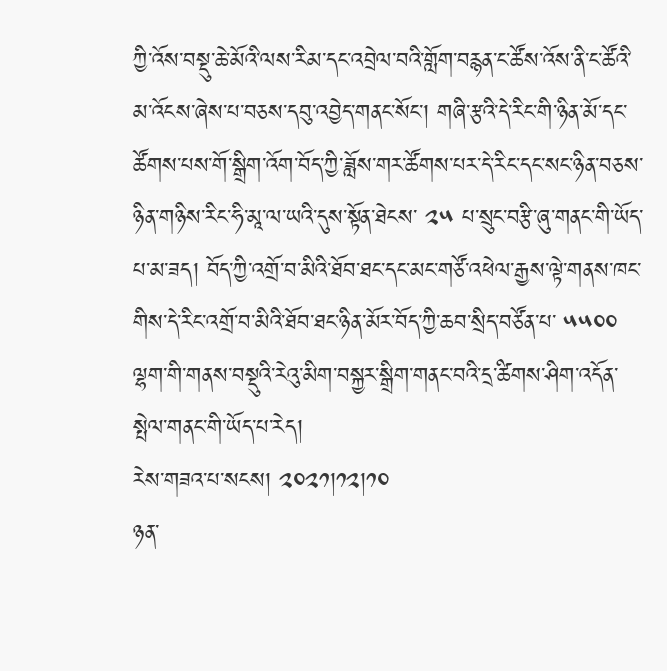ཀྱི་འོས་བསྡུ་ཆེ་མོའི་ལས་རིམ་དང་འབྲེལ་བའི་གློག་བརྙན་ང་ཚོས་འོས་ནི་ང་ཚོའི་མ་འོངས་ཞེས་པ་བཅས་དབུ་འབྱེད་གནང་སོང་། གཞི་རྩའི་དེ་རིང་གི་ཉིན་མོ་དང་ཚོགས་པས་གོ་སྒྲིག་འོག་བོད་ཀྱི་ཟློས་གར་ཚོགས་པར་དེ་རིང་དང་སང་ཉིན་བཅས་ཉིན་གཉིས་རིང་ཧི་མཱ་ལ་ཡའི་དུས་སྟོན་ཐེངས་ ༢༥ པ་སྲུང་བརྩི་ཞུ་གནང་གི་ཡོད་པ་མ་ཟད། བོད་ཀྱི་འགྲོ་བ་མིའི་ཐོབ་ཐང་དང་མང་གཙོ་འཕེལ་རྒྱས་ལྟེ་གནས་ཁང་གིས་དེ་རིང་འགྲོ་བ་མིའི་ཐོབ་ཐང་ཉིན་མོར་བོད་ཀྱི་ཆབ་སྲིད་བཙོན་པ་ ༥༥༠༠ ལྷག་གི་གནས་བསྡུའི་རེའུ་མིག་བསྐྱར་སྒྲིག་གནང་བའི་དྲ་ཚིགས་ཤིག་འདོན་སྤེལ་གནང་གི་ཡོད་པ་རེད།
རེས་གཟའ་པ་སངས། ༢༠༢༡།༡༢།༡༠
ཉན་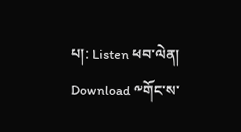པ།: Listen ཕབ་ལེན། Download ༸གོང་ས་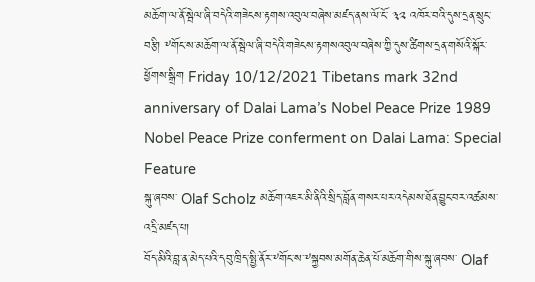མཆོག་ལ་ནོ་སྦེལ་ཞི་བདེའི་གཟེངས་རྟགས་འབུལ་བཞེས་མཛད་ནས་ལོ་ངོ་ ༣༢ འཁོར་བའི་དུས་དྲན་སྲུང་བརྩི། ༸གོང་ས་མཆོག་ལ་ནོ་སྦེལ་ཞི་བདེའི་གཟེངས་རྟགསའབུལ་བཞེས་ཀྱི་དུས་ཚིགས་དྲན་གསོའི་སྐོར་ཕྱོགས་སྒྲིག Friday 10/12/2021 Tibetans mark 32nd anniversary of Dalai Lama’s Nobel Peace Prize 1989 Nobel Peace Prize conferment on Dalai Lama: Special Feature
སྐུ་ཞབས་ Olaf Scholz མཆོག་འཇར་མི་ནིའི་སྲིད་བློན་གསར་པར་འདེམས་ཐོན་བྱུང་བར་འཚམས་འདྲི་མཛད་པ།
བོད་མིའི་བླ་ན་མེད་པའི་དབུ་ཁྲིད་སྤྱི་ནོར་༸གོང་ས་༸སྐྱབས་མགོན་ཆེན་པོ་མཆོག་གིས་སྐུ་ཞབས་ Olaf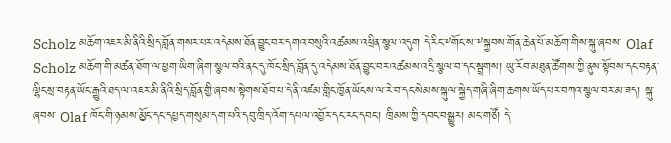Scholz མཆོག་འཇར་མི་ནིའི་སྲིད་བློན་གསར་པར་འདེམས་ཐོན་བྱུང་བར་དགའ་བསུའི་འཚམས་འཕྲིན་སྩལ་འདུག དེ་རིང་༸གོང་ས་༸སྐྱབས་གོན་ཆེན་པོ་མཆོག་གིས་སྐུ་ཞབས་ Olaf Scholz མཆོག་གི་མཚན་ཐོག་ལ་ཕྱག་ཡིག་ཞིག་སྩལ་བའི་ནང་དུ་ཁོང་སྲིད་བློན་དུ་འདེམས་ཐོན་བྱུང་བར་འཚམས་འདྲི་སྩལ་བ་དང་སྦྲགས། ཡུ་རོབ་མཐུན་ཚོགས་ཀྱི་ནུས་སྟོབས་དང་བརྟན་ལྷིང་སྲ་བརྟན་ཡོང་རྒྱུའི་ཐད་ལ་འཇར་མི་ནིའི་སྲིད་བློན་གྱི་ཞབས་སྟེགས་ཐོབ་པ་དེ་ནི་འཛམ་གླིང་ཁྱོན་ཡོངས་ལ་རེ་བ་དང་སེམས་སྐུལ་སྐྱེད་གཞི་ཞིག་ཆགས་ཡོད་པར་བཀའ་སྩལ་བར་མ་ཟད། སྐུ་ཞབས་ Olaf ཁོང་གི་ཉམས་མྱོང་དང་དཔྱད་གསུམ་དག་པའི་དབུ་ཁྲིད་འོག་དཔལ་འབྱོར་དང་རང་དབང་། ཁྲིམས་ཀྱི་དབང་བསྒྱུར། མང་གཙོ། དེ་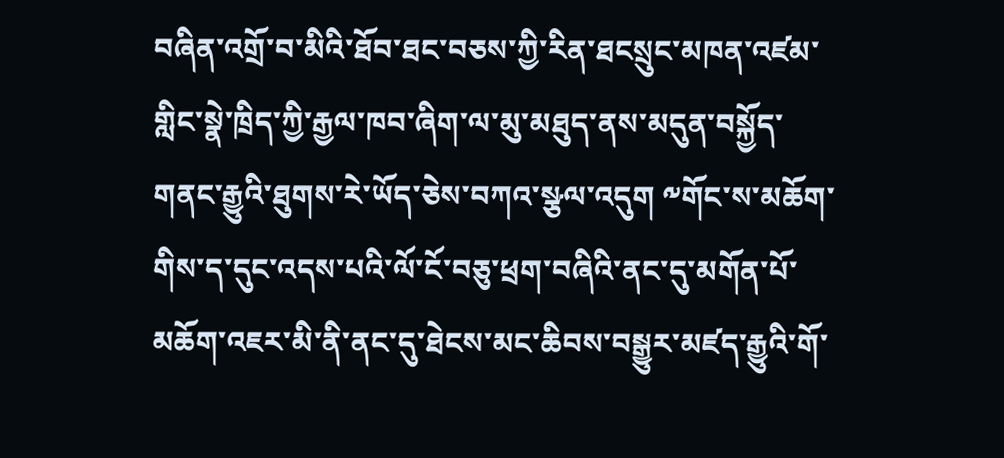བཞིན་འགྲོ་བ་མིའི་ཐོབ་ཐང་བཅས་ཀྱི་རིན་ཐངསྲུང་མཁན་འཛམ་གླིང་སྣེ་ཁྲིད་ཀྱི་རྒྱལ་ཁབ་ཞིག་ལ་མུ་མཐུད་ནས་མདུན་བསྐྱོད་གནང་རྒྱུའི་ཐུགས་རེ་ཡོད་ཅེས་བཀའ་སྩལ་འདུག ༸གོང་ས་མཆོག་གིས་ད་དུང་འདས་པའི་ལོ་ངོ་བཅུ་ཕྲག་བཞིའི་ནང་དུ་མགོན་པོ་མཆོག་འཇར་མི་ནི་ནང་དུ་ཐེངས་མང་ཆིབས་བསྒྱུར་མཛད་རྒྱུའི་གོ་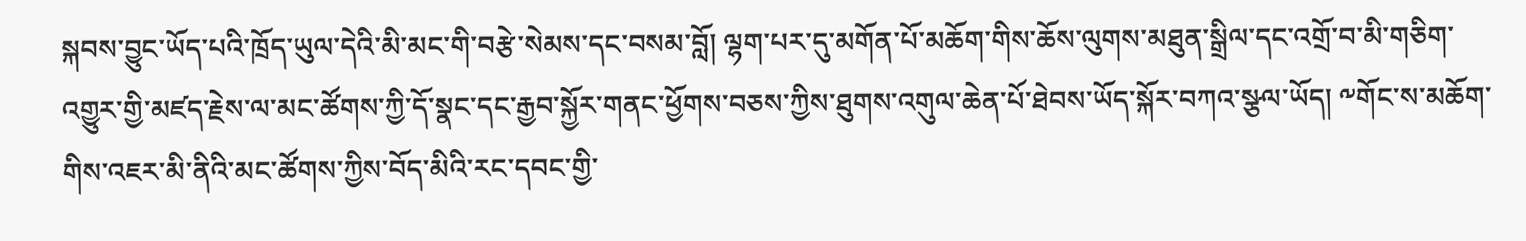སྐབས་བྱུང་ཡོད་པའི་ཁྲོད་ཡུལ་དེའི་མི་མང་གི་བརྩེ་སེམས་དང་བསམ་བློ། ལྷག་པར་དུ་མགོན་པོ་མཆོག་གིས་ཆོས་ལུགས་མཐུན་སྒྲིལ་དང་འགྲོ་བ་མི་གཅིག་འགྱུར་གྱི་མཛད་རྗེས་ལ་མང་ཚོགས་ཀྱི་དོ་སྣང་དང་རྒྱབ་སྐྱོར་གནང་ཕྱོགས་བཅས་ཀྱིས་ཐུགས་འགུལ་ཆེན་པོ་ཐེབས་ཡོད་སྐོར་བཀའ་སྩལ་ཡོད། ༸གོང་ས་མཆོག་གིས་འཇར་མི་ནིའི་མང་ཚོགས་ཀྱིས་བོད་མིའི་རང་དབང་གྱི་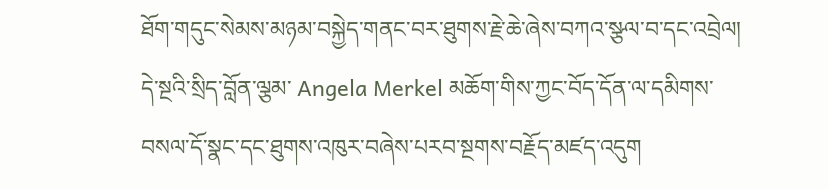ཐོག་གདུང་སེམས་མཉམ་བསྐྱེད་གནང་བར་ཐུགས་རྗེ་ཆེ་ཞེས་བཀའ་སྩལ་བ་དང་འབྲེལ། དེ་སྔའི་སྲིད་བློན་ལྕམ་ Angela Merkel མཆོག་གིས་ཀྱང་བོད་དོན་ལ་དམིགས་བསལ་དོ་སྣང་དང་ཐུགས་འཁུར་བཞེས་པརབ་སྔགས་བརྗོད་མཛད་འདུག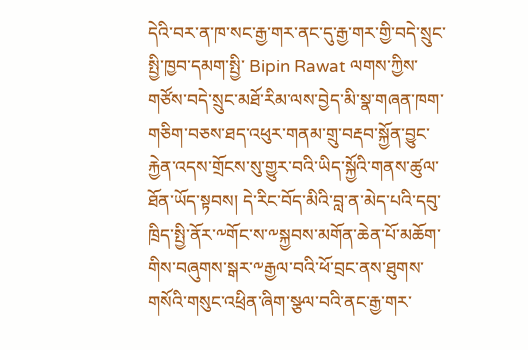དེའི་བར་ན་ཁ་སང་རྒྱ་གར་ནང་དུ་རྒྱ་གར་གྱི་བདེ་སྲུང་སྤྱི་ཁྱབ་དམག་སྤྱི་ Bipin Rawat ལགས་ཀྱིས་གཙོས་བདེ་སྲུང་མཐོ་རིམ་ལས་བྱེད་མི་སྣ་གཞན་ཁག་གཅིག་བཅས་ཐད་འཕུར་གནམ་གྲུ་བརྡབ་སྐྱོན་བྱུང་རྐྱེན་འདས་གྲོངས་སུ་གྱུར་བའི་ཡིད་སྐྱོའི་གནས་ཚུལ་ཐོན་ཡོད་སྟབས། དེ་རིང་བོད་མིའི་བླ་ན་མེད་པའི་དབུ་ཁྲིད་སྤྱི་ནོར་༸གོང་ས་༸སྐྱབས་མགོན་ཆེན་པོ་མཆོག་གིས་བཞུགས་སྒར་༸རྒྱལ་བའི་ཕོ་བྲང་ནས་ཐུགས་གསོའི་གསུང་འཕྲིན་ཞིག་སྩལ་བའི་ནང་རྒྱ་གར་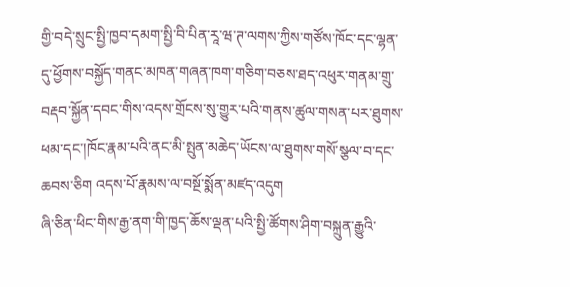གྱི་བདེ་སྲུང་སྤྱི་ཁྱབ་དམག་སྤྱི་བི་པིན་རཱ་ཝ་ཊ་ལགས་ཀྱིས་གཙོས་ཁོང་དང་ལྷན་དུ་ཕྱོགས་བསྐྱོད་གནང་མཁན་གཞན་ཁག་གཅིག་བཅས་ཐད་འཕུར་གནམ་གྲུ་བརྡབ་སྐྱོན་དབང་གིས་འདས་གྲོངས་སུ་གྱུར་པའི་གནས་ཚུལ་གསན་པར་ཐུགས་ཕམ་དང་།ཁོང་རྣམ་པའི་ནང་མི་སྤུན་མཆེད་ཡོངས་ལ་ཐུགས་གསོ་སྩལ་བ་དང་ཆབས་ཅིག འདས་པོ་རྣམས་ལ་བསྔོ་སྨོན་མཛད་འདུག
ཞི་ཅིན་ཕིང་གིས་རྒྱ་ནག་གི་ཁྱད་ཆོས་ལྡན་པའི་སྤྱི་ཚོགས་ཤིག་བསྐྲུན་རྒྱུའི་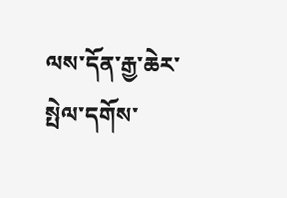ལས་དོན་རྒྱ་ཆེར་སྤེལ་དགོས་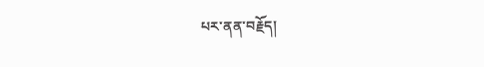པར་ནན་བརྗོད།